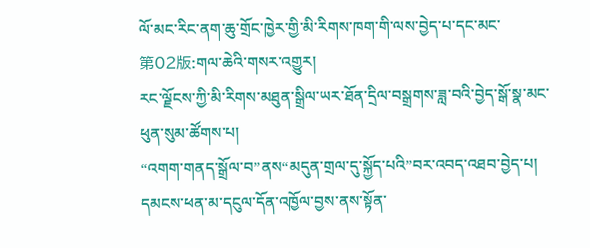ལོ་མང་རིང་ནག་ཆུ་གྲོང་ཁྱེར་གྱི་མི་རིགས་ཁག་གི་ལས་བྱེད་པ་དང་མང་
第02版:གལ་ཆེའི་གསར་འགྱུར།
རང་ལྗོངས་ཀྱི་མི་རིགས་མཐུན་སྒྲིལ་ཡར་ཐོན་དྲིལ་བསྒྲགས་ཟླ་བའི་བྱེད་སྒོ་སྣ་མང་ཕུན་སུམ་ཚོགས་པ།
“འགག་གནད་སྒྲོལ་བ”ནས“མདུན་གྲལ་དུ་སྐྱོད་པའི”བར་འབད་འཐབ་བྱེད་པ།
དམངས་ཕན་མ་དངུལ་དོན་འཁྱོལ་བྱས་ནས་སྟོན་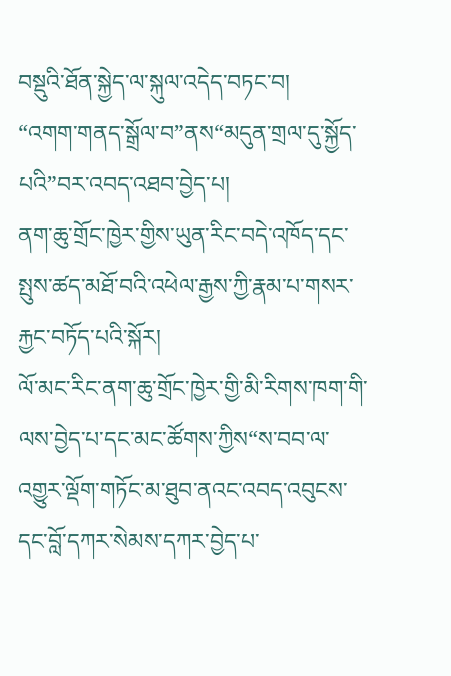བསྡུའི་ཐོན་སྐྱེད་ལ་སྐུལ་འདེད་བཏང་བ།
“འགག་གནད་སྒྲོལ་བ”ནས“མདུན་གྲལ་དུ་སྐྱོད་པའི”བར་འབད་འཐབ་བྱེད་པ།
ནག་ཆུ་གྲོང་ཁྱེར་གྱིས་ཡུན་རིང་བདེ་འཁོད་དང་སྤུས་ཚད་མཐོ་བའི་འཕེལ་རྒྱས་ཀྱི་རྣམ་པ་གསར་རྐྱང་བཏོད་པའི་སྐོར།
ལོ་མང་རིང་ནག་ཆུ་གྲོང་ཁྱེར་གྱི་མི་རིགས་ཁག་གི་ལས་བྱེད་པ་དང་མང་ཚོགས་ཀྱིས“ས་བབ་ལ་འགྱུར་ལྡོག་གཏོང་མ་ཐུབ་ནའང་འབད་འབུངས་དང་བློ་དཀར་སེམས་དཀར་བྱེད་པ་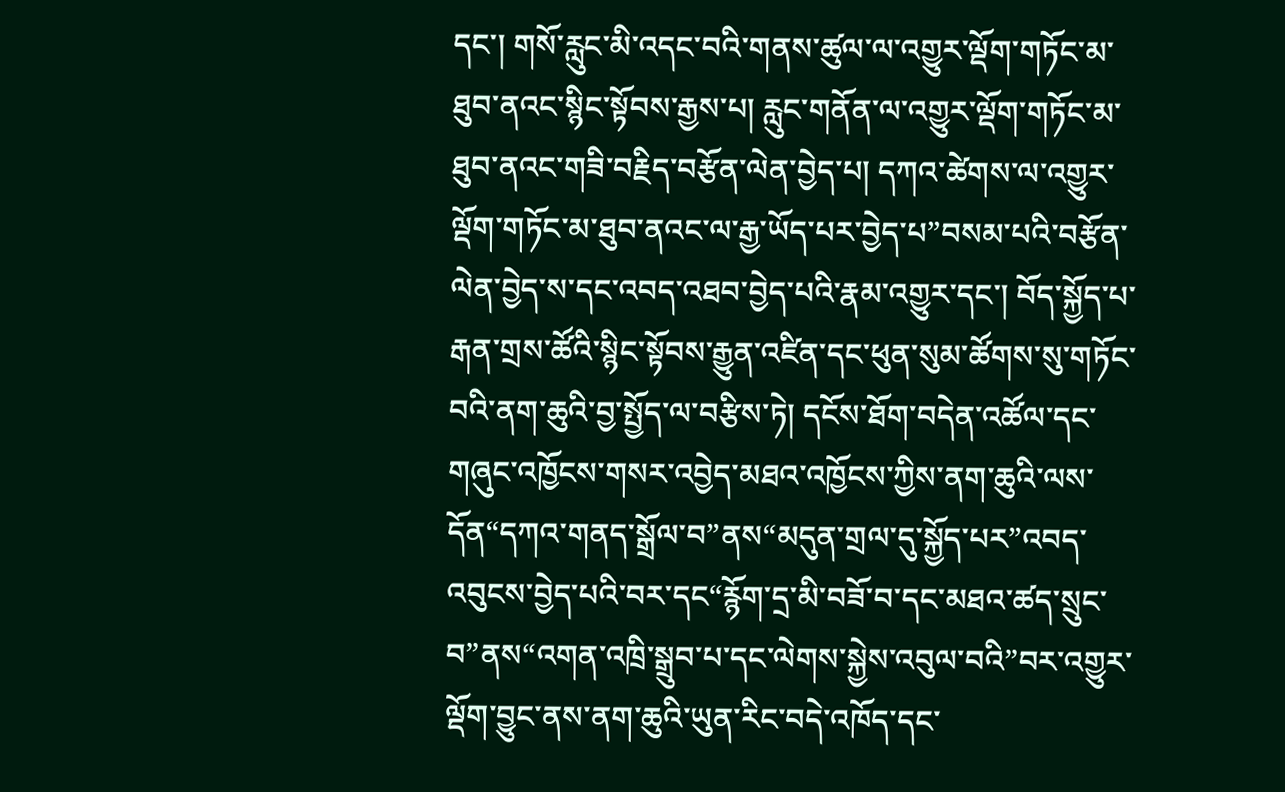དང་། གསོ་རླུང་མི་འདང་བའི་གནས་ཚུལ་ལ་འགྱུར་ལྡོག་གཏོང་མ་ཐུབ་ནའང་སྙིང་སྟོབས་རྒྱས་པ། རླུང་གནོན་ལ་འགྱུར་ལྡོག་གཏོང་མ་ཐུབ་ནའང་གཟི་བརྗིད་བརྩོན་ལེན་བྱེད་པ། དཀའ་ཚེགས་ལ་འགྱུར་ལྡོག་གཏོང་མ་ཐུབ་ནའང་ལ་རྒྱ་ཡོད་པར་བྱེད་པ”བསམ་པའི་བརྩོན་ལེན་བྱེད་ས་དང་འབད་འཐབ་བྱེད་པའི་རྣམ་འགྱུར་དང་། བོད་སྐྱོད་པ་རྒན་གྲས་ཚོའི་སྙིང་སྟོབས་རྒྱུན་འཛིན་དང་ཕུན་སུམ་ཚོགས་སུ་གཏོང་བའི་ནག་ཆུའི་བྱ་སྤྱོད་ལ་བརྩིས་ཏེ། དངོས་ཐོག་བདེན་འཚོལ་དང་གཞུང་འཁྱོངས་གསར་འབྱེད་མཐའ་འཁྱོངས་ཀྱིས་ནག་ཆུའི་ལས་དོན“དཀའ་གནད་སྒྲོལ་བ”ནས“མདུན་གྲལ་དུ་སྐྱོད་པར”འབད་འབུངས་བྱེད་པའི་བར་དང“རྙོག་དྲ་མི་བཟོ་བ་དང་མཐའ་ཚད་སྲུང་བ”ནས“འགན་འཁྲི་སྒྲུབ་པ་དང་ལེགས་སྐྱེས་འབུལ་བའི”བར་འགྱུར་ལྡོག་བྱུང་ནས་ནག་ཆུའི་ཡུན་རིང་བདེ་འཁོད་དང་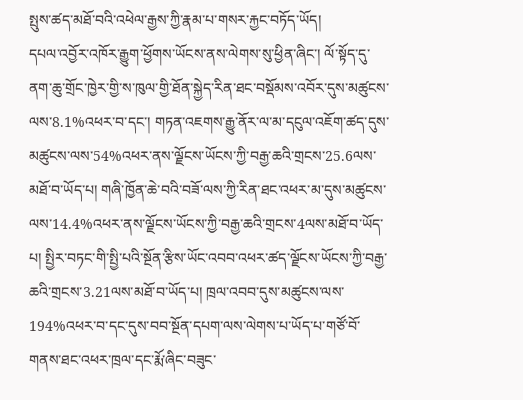སྤུས་ཚད་མཐོ་བའི་འཕེལ་རྒྱས་ཀྱི་རྣམ་པ་གསར་རྐྱང་བཏོད་ཡོད།
དཔལ་འབྱོར་འཁོར་རྒྱུག་ཕྱོགས་ཡོངས་ནས་ལེགས་སུ་ཕྱིན་ཞིང་། ལོ་སྟོད་དུ་ནག་ཆུ་གྲོང་ཁྱེར་གྱི་ས་ཁུལ་གྱི་ཐོན་སྐྱེད་རིན་ཐང་བསྡོམས་འབོར་དུས་མཚུངས་ལས་8.1%འཕར་བ་དང་། གཏན་འཇགས་རྒྱུ་ནོར་ལ་མ་དངུལ་འཇོག་ཚད་དུས་མཚུངས་ལས་54%འཕར་ནས་ལྗོངས་ཡོངས་ཀྱི་བརྒྱ་ཆའི་གྲངས་25.6ལས་མཐོ་བ་ཡོད་པ། གཞི་ཁྱོན་ཆེ་བའི་བཟོ་ལས་ཀྱི་རིན་ཐང་འཕར་མ་དུས་མཚུངས་ལས་14.4%འཕར་ནས་ལྗོངས་ཡོངས་ཀྱི་བརྒྱ་ཆའི་གྲངས་4ལས་མཐོ་བ་ཡོད་པ། སྤྱིར་བཏང་གི་སྤྱི་པའི་སྔོན་རྩིས་ཡོང་འབབ་འཕར་ཚད་ལྗོངས་ཡོངས་ཀྱི་བརྒྱ་ཆའི་གྲངས་3.21ལས་མཐོ་བ་ཡོད་པ། ཁྲལ་འབབ་དུས་མཚུངས་ལས་194%འཕར་བ་དང་དུས་བབ་སྔོན་དཔག་ལས་ལེགས་པ་ཡོད་པ་གཙོ་བོ་གནས་ཐང་འཕར་ཁྲལ་དང་རྨོ་ཞིང་བཟུང་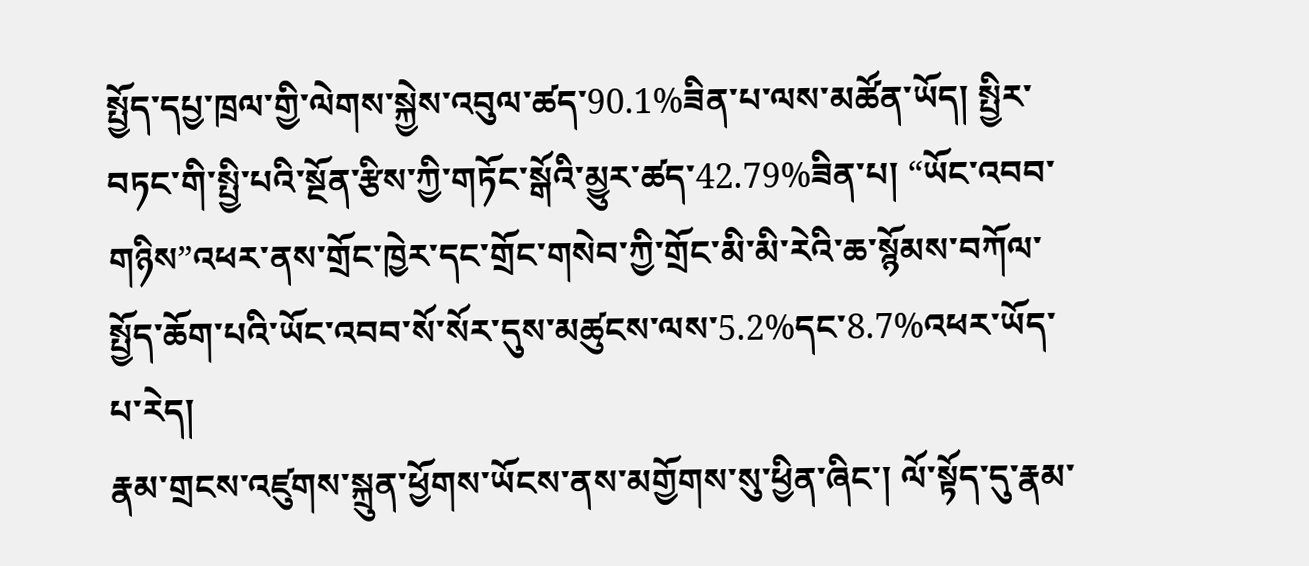སྤྱོད་དཔྱ་ཁྲལ་གྱི་ལེགས་སྐྱེས་འབུལ་ཚད་90.1%ཟིན་པ་ལས་མཚོན་ཡོད། སྤྱིར་བཏང་གི་སྤྱི་པའི་སྔོན་རྩིས་ཀྱི་གཏོང་སྒོའི་མྱུར་ཚད་42.79%ཟིན་པ། “ཡོང་འབབ་གཉིས”འཕར་ནས་གྲོང་ཁྱེར་དང་གྲོང་གསེབ་ཀྱི་གྲོང་མི་མི་རེའི་ཆ་སྙོམས་བཀོལ་སྤྱོད་ཆོག་པའི་ཡོང་འབབ་སོ་སོར་དུས་མཚུངས་ལས་5.2%དང་8.7%འཕར་ཡོད་པ་རེད།
རྣམ་གྲངས་འཛུགས་སྐྲུན་ཕྱོགས་ཡོངས་ནས་མགྱོགས་སུ་ཕྱིན་ཞིང་། ལོ་སྟོད་དུ་རྣམ་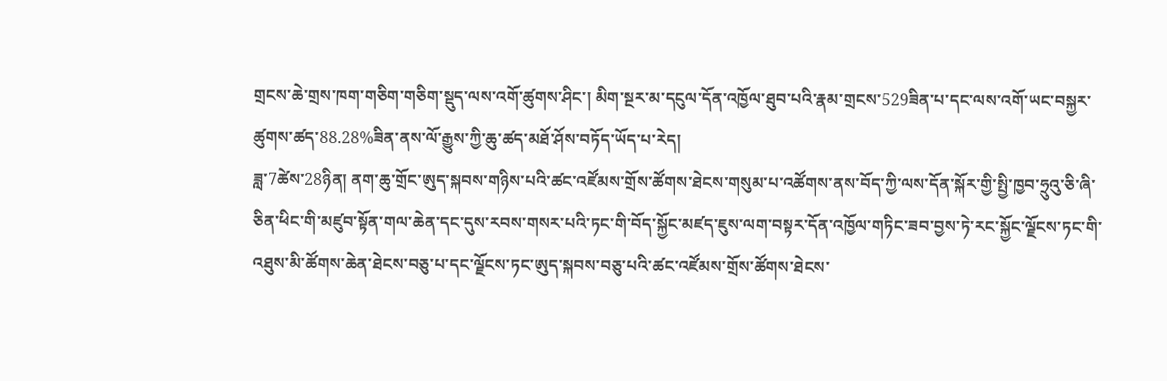གྲངས་ཆེ་གྲས་ཁག་གཅིག་གཅིག་སྡུད་ལས་འགོ་ཚུགས་ཤིང་། མིག་སྔར་མ་དངུལ་དོན་འཁྱོལ་ཐུབ་པའི་རྣམ་གྲངས་529ཟིན་པ་དང་ལས་འགོ་ཡང་བསྐྱར་ཚུགས་ཚད་88.28%ཟིན་ནས་ལོ་རྒྱུས་ཀྱི་ཆུ་ཚད་མཐོ་ཤོས་བཏོད་ཡོད་པ་རེད།
ཟླ་7ཚེས་28ཉིན། ནག་ཆུ་གྲོང་ཨུད་སྐབས་གཉིས་པའི་ཚང་འཛོམས་གྲོས་ཚོགས་ཐེངས་གསུམ་པ་འཚོགས་ནས་བོད་ཀྱི་ལས་དོན་སྐོར་གྱི་སྤྱི་ཁྱབ་ཧྲུའུ་ཅི་ཞི་ཅིན་ཕིང་གི་མཛུབ་སྟོན་གལ་ཆེན་དང་དུས་རབས་གསར་པའི་ཏང་གི་བོད་སྐྱོང་མཛད་ཇུས་ལག་བསྟར་དོན་འཁྱོལ་གཏིང་ཟབ་བྱས་ཏེ་རང་སྐྱོང་ལྗོངས་ཏང་གི་འཐུས་མི་ཚོགས་ཆེན་ཐེངས་བཅུ་པ་དང་ལྗོངས་ཏང་ཨུད་སྐབས་བཅུ་པའི་ཚང་འཛོམས་གྲོས་ཚོགས་ཐེངས་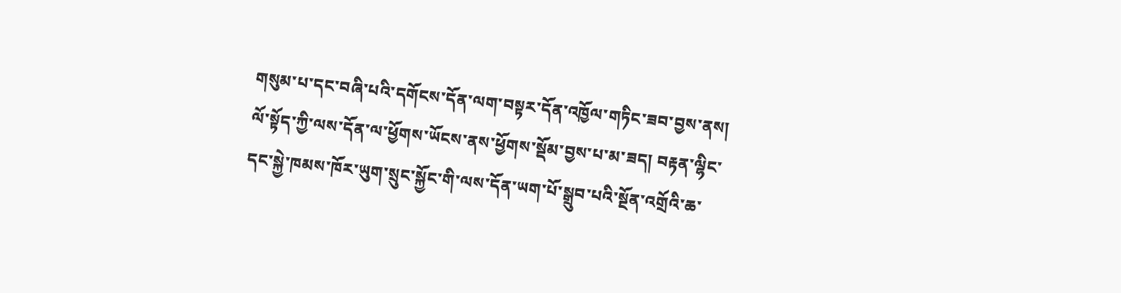གསུམ་པ་དང་བཞི་པའི་དགོངས་དོན་ལག་བསྟར་དོན་འཁྱོལ་གཏིང་ཟབ་བྱས་ནས། ལོ་སྟོད་ཀྱི་ལས་དོན་ལ་ཕྱོགས་ཡོངས་ནས་ཕྱོགས་སྡོམ་བྱས་པ་མ་ཟད། བརྟན་ལྷིང་དང་སྐྱེ་ཁམས་ཁོར་ཡུག་སྲུང་སྐྱོང་གི་ལས་དོན་ཡག་པོ་སྒྲུབ་པའི་སྔོན་འགྲོའི་ཆ་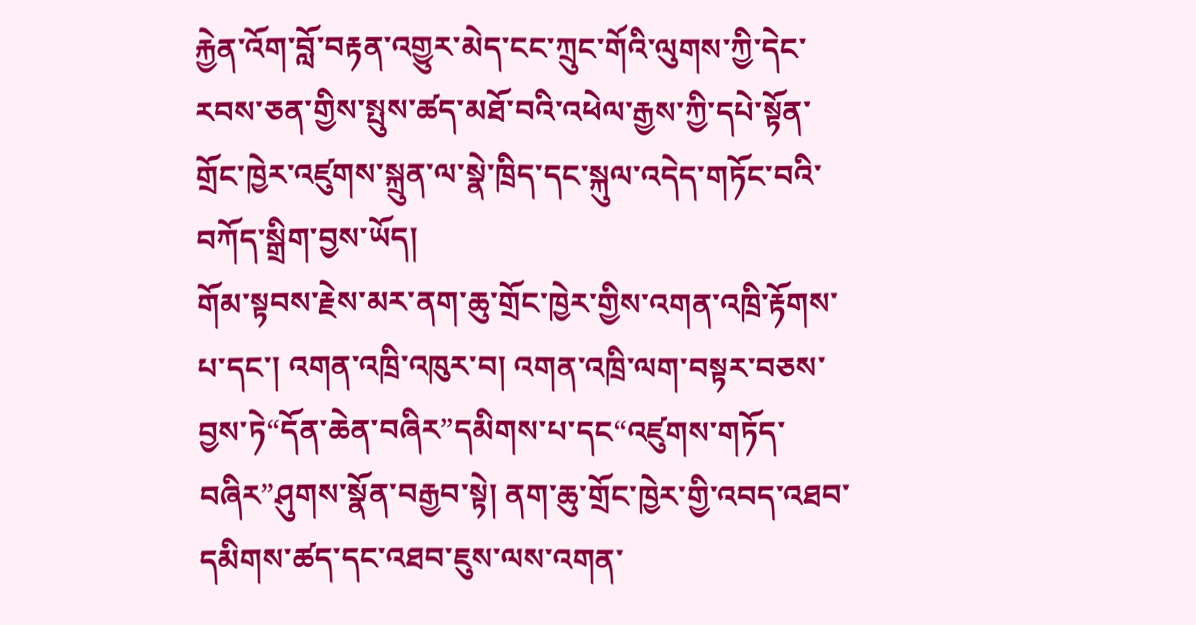རྐྱེན་འོག་བློ་བརྟན་འགྱུར་མེད་ངང་ཀྲུང་གོའི་ལུགས་ཀྱི་དེང་རབས་ཅན་གྱིས་སྤུས་ཚད་མཐོ་བའི་འཕེལ་རྒྱས་ཀྱི་དཔེ་སྟོན་གྲོང་ཁྱེར་འཛུགས་སྐྲུན་ལ་སྣེ་ཁྲིད་དང་སྐུལ་འདེད་གཏོང་བའི་བཀོད་སྒྲིག་བྱས་ཡོད།
གོམ་སྟབས་རྗེས་མར་ནག་ཆུ་གྲོང་ཁྱེར་གྱིས་འགན་འཁྲི་རྟོགས་པ་དང་། འགན་འཁྲི་འཁུར་བ། འགན་འཁྲི་ལག་བསྟར་བཅས་བྱས་ཏེ“དོན་ཆེན་བཞིར”དམིགས་པ་དང“འཛུགས་གཏོད་བཞིར”ཤུགས་སྣོན་བརྒྱབ་སྟེ། ནག་ཆུ་གྲོང་ཁྱེར་གྱི་འབད་འཐབ་དམིགས་ཚད་དང་འཐབ་ཇུས་ལས་འགན་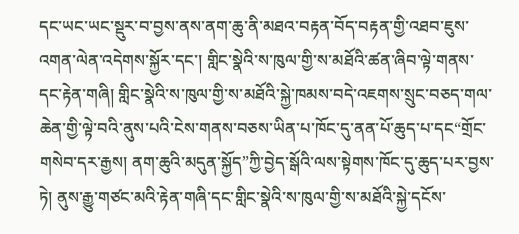དང་ཡང་ཡང་སྡུར་བ་བྱས་ནས་ནག་ཆུ་ནི་མཐའ་བརྟན་བོད་བརྟན་གྱི་འཐབ་ཇུས་འགན་ལེན་འདེགས་སྐྱོར་དང་། གླིང་སྣེའི་ས་ཁུལ་གྱི་ས་མཐོའི་ཚན་ཞིབ་ལྟེ་གནས་དང་རྟེན་གཞི། གླིང་སྣེའི་ས་ཁུལ་གྱི་ས་མཐོའི་སྐྱེ་ཁམས་བདེ་འཇགས་སྲུང་བཅད་གལ་ཆེན་གྱི་ལྟེ་བའི་ནུས་པའི་ངེས་གནས་བཅས་ཡིན་པ་ཁོང་དུ་ནན་པོ་ཆུད་པ་དང“གྲོང་གསེབ་དར་རྒྱས། ནག་ཆུའི་མདུན་སྐྱོད”ཀྱི་བྱེད་སྒོའི་ལས་སྟེགས་ཁོང་དུ་ཆུད་པར་བྱས་ཏེ། ནུས་རྒྱུ་གཙང་མའི་རྟེན་གཞི་དང་གླིང་སྣེའི་ས་ཁུལ་གྱི་ས་མཐོའི་སྐྱེ་དངོས་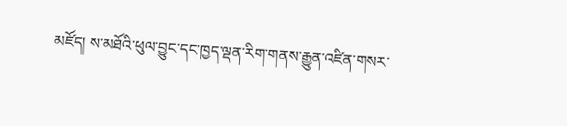མཛོད། ས་མཐོའི་ཕུལ་བྱུང་དང་ཁྱད་ལྡན་རིག་གནས་རྒྱུན་འཛིན་གསར་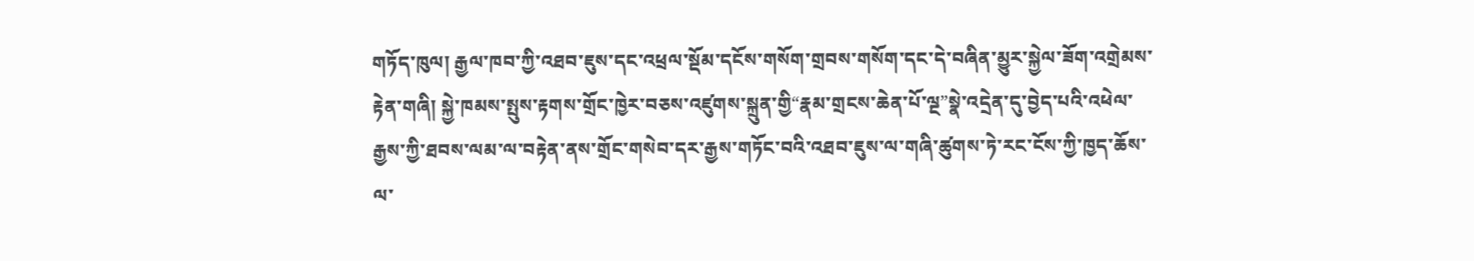གཏོད་ཁུལ། རྒྱལ་ཁབ་ཀྱི་འཐབ་ཇུས་དང་འཕྲལ་སྡོམ་དངོས་གསོག་གྲབས་གསོག་དང་དེ་བཞིན་མྱུར་སྐྱེལ་ཟོག་འགྲེམས་རྟེན་གཞི། སྐྱེ་ཁམས་སྤུས་རྟགས་གྲོང་ཁྱེར་བཅས་འཛུགས་སྐྲུན་གྱི“རྣམ་གྲངས་ཆེན་པོ་ལྔ”སྣེ་འདྲེན་དུ་བྱེད་པའི་འཕེལ་རྒྱས་ཀྱི་ཐབས་ལམ་ལ་བརྟེན་ནས་གྲོང་གསེབ་དར་རྒྱས་གཏོང་བའི་འཐབ་ཇུས་ལ་གཞི་ཚུགས་ཏེ་རང་ངོས་ཀྱི་ཁྱད་ཆོས་ལ་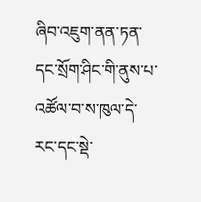ཞིབ་འཇུག་ནན་ཏན་དང་སྲོག་ཤིང་གི་ནུས་པ་འཚོལ་བ་ས་ཁུལ་དེ་རང་དང་སྡེ་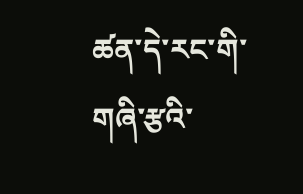ཚན་དེ་རང་གི་གཞི་རྩའི་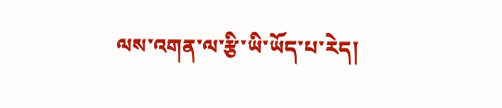ལས་འགན་ལ་རྩི་ཡི་ཡོད་པ་རེད།